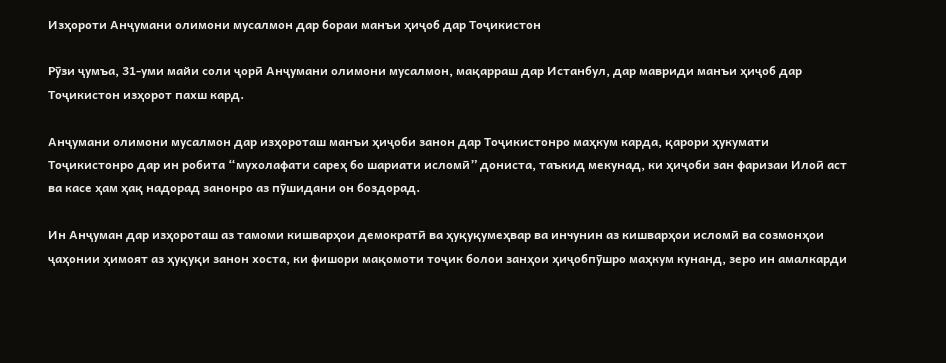Изҳороти Анҷумани олимони мусалмон дар бораи манъи ҳиҷоб дар Тоҷикистон

Рӯзи ҷумъа, 31-уми майи соли ҷорӣ Анҷумани олимони мусалмон, мақарраш дар Истанбул, дар мавриди манъи ҳиҷоб дар Тоҷикистон изҳорот пахш кард.

Анҷумани олимони мусалмон дар изҳороташ манъи ҳиҷоби занон дар Тоҷикистонро маҳкум карда, қарори ҳукумати Тоҷикистонро дар ин робита “мухолафати сареҳ бо шариати исломӣ” дониста, таъкид мекунад, ки ҳиҷоби зан фаризаи Илоӣ аст ва касе ҳам ҳақ надорад занонро аз пӯшидани он боздорад.

Ин Анҷуман дар изҳороташ аз тамоми кишварҳои демократӣ ва ҳуқуқумеҳвар ва инчунин аз кишварҳои исломӣ ва созмонҳои ҷаҳонии ҳимоят аз ҳуқуқи занон хоста, ки фишори мақомоти тоҷик болои занҳои ҳиҷобпӯшро маҳкум кунанд, зеро ин амалкарди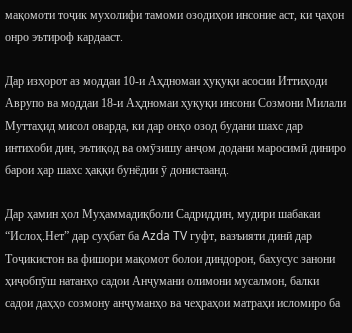мақомоти тоҷик мухолифи тамоми озодиҳои инсоние аст, ки ҷаҳон онро эътироф кардааст.

Дар изҳорот аз моддаи 10-и Аҳдномаи ҳуқуқи асосии Иттиҳоди Аврупо ва моддаи 18-и Аҳдномаи ҳуқуқи инсони Созмони Милали Муттаҳид мисол оварда, ки дар онҳо озод будани шахс дар интихоби дин, эътиқод ва омӯзишу анҷом додани маросимӣ диниро барои ҳар шахс ҳаққи бунёдии ӯ донистаанд.

Дар ҳамин ҳол Муҳаммадиқболи Садриддин, мудири шабакаи “Ислоҳ.Нет” дар суҳбат ба Azda TV гуфт, вазъияти динӣ дар Тоҷикистон ва фишори мақомот болои диндорон, бахусус занони ҳиҷобпӯш натанҳо садои Анҷумани олимони мусалмон, балки садои даҳҳо созмону анҷуманҳо ва чеҳраҳои матраҳи исломиро ба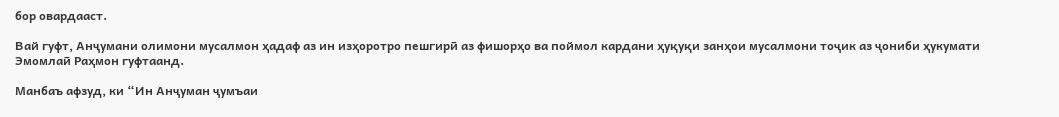бор овардааст.

Вай гуфт, Анҷумани олимони мусалмон ҳадаф аз ин изҳоротро пешгирӣ аз фишорҳо ва поймол кардани ҳуқуқи занҳои мусалмони тоҷик аз ҷониби ҳукумати Эмомлаӣ Раҳмон гуфтаанд.

Манбаъ афзуд, ки “Ин Анҷуман ҷумъаи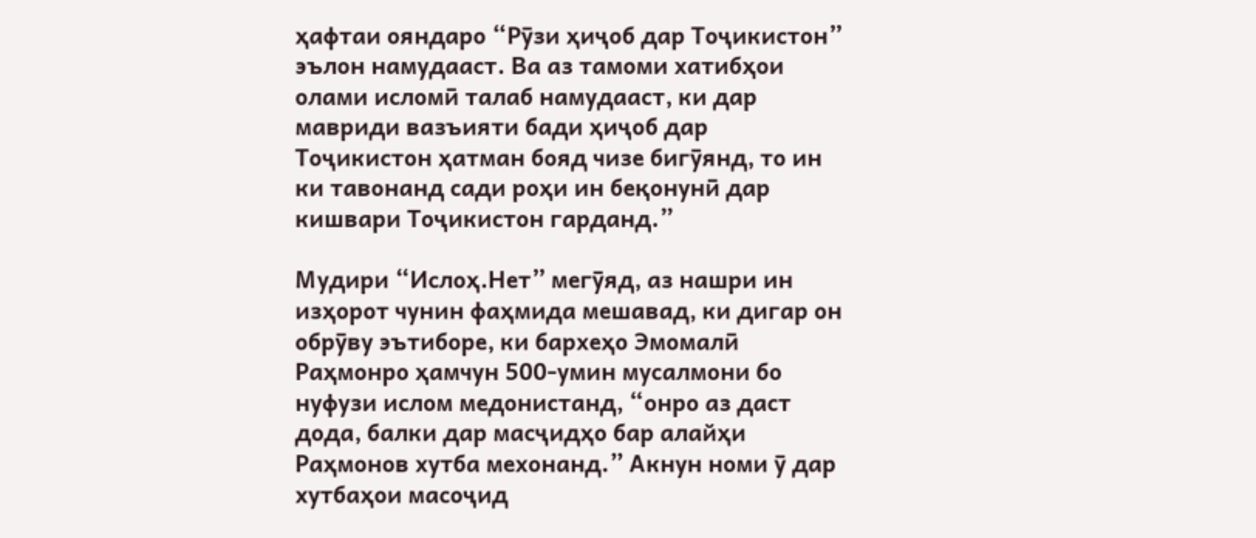ҳафтаи ояндаро “Рӯзи ҳиҷоб дар Тоҷикистон” эълон намудааст. Ва аз тамоми хатибҳои олами исломӣ талаб намудааст, ки дар мавриди вазъияти бади ҳиҷоб дар Тоҷикистон ҳатман бояд чизе бигӯянд, то ин ки тавонанд сади роҳи ин беқонунӣ дар кишвари Тоҷикистон гарданд.”

Мудири “Ислоҳ.Нет” мегӯяд, аз нашри ин изҳорот чунин фаҳмида мешавад, ки дигар он обрӯву эътиборе, ки бархеҳо Эмомалӣ Раҳмонро ҳамчун 500-умин мусалмони бо нуфузи ислом медонистанд, “онро аз даст дода, балки дар масҷидҳо бар алайҳи Раҳмонов хутба мехонанд.” Акнун номи ӯ дар хутбаҳои масоҷид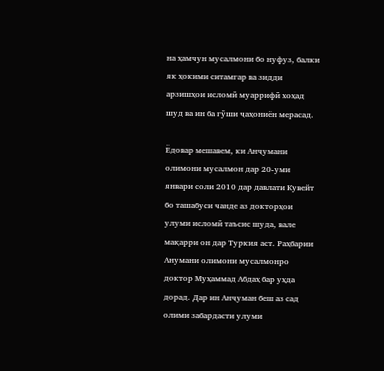на ҳамчун мусалмони бо нуфуз, балки як ҳокими ситамгар ва зидди арзишҳои исломӣ муаррифӣ хоҳад шуд ва ин ба гӯши ҷаҳониён мерасад.

Ёдовар мешавем, ки Анҷумани олимони мусалмон дар 20-уми январи соли 2010 дар давлати Кувейт бо ташабуси чанде аз докторҳои улуми исломӣ таъсис шуда, вале мақарри он дар Туркия аст. Раҳбарии Анумани олимони мусалмонро доктор Муҳаммад Абдаҳ бар уҳда дорад. Дар ин Анҷуман беш аз сад олими забардасти улуми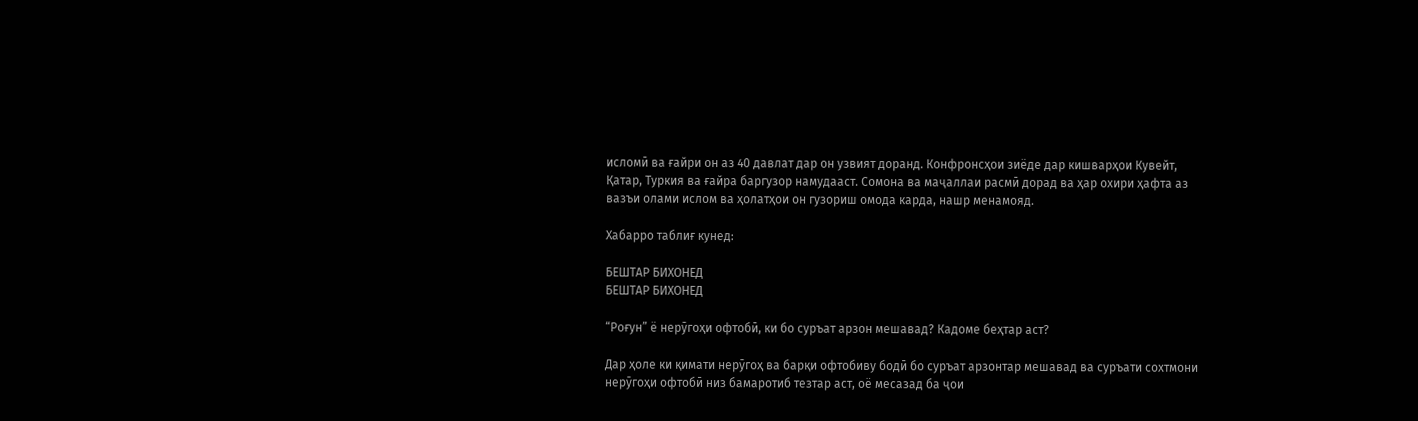исломӣ ва ғайри он аз 40 давлат дар он узвият доранд. Конфронсҳои зиёде дар кишварҳои Кувейт, Қатар, Туркия ва ғайра баргузор намудааст. Сомона ва маҷаллаи расмӣ дорад ва ҳар охири ҳафта аз вазъи олами ислом ва ҳолатҳои он гузориш омода карда, нашр менамояд.

Хабарро таблиғ кунед:

БЕШТАР БИХОНЕД
БЕШТАР БИХОНЕД

“Роғун” ё нерӯгоҳи офтобӣ, ки бо суръат арзон мешавад? Кадоме беҳтар аст?

Дар ҳоле ки қимати нерӯгоҳ ва барқи офтобиву бодӣ бо суръат арзонтар мешавад ва суръати сохтмони нерӯгоҳи офтобӣ низ бамаротиб тезтар аст, оё месазад ба ҷои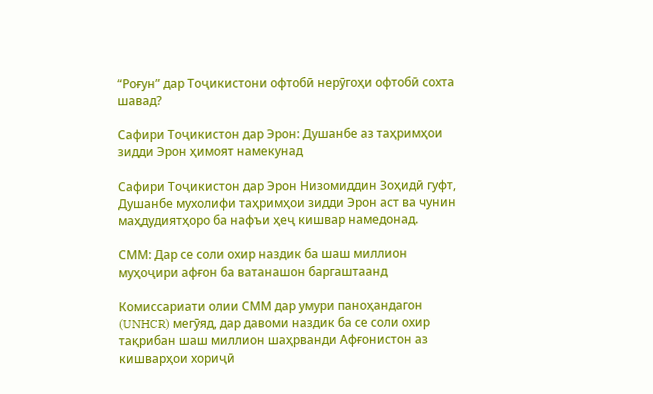“Роғун” дар Тоҷикистони офтобӣ нерӯгоҳи офтобӣ сохта шавад?

Сафири Тоҷикистон дар Эрон: Душанбе аз таҳримҳои зидди Эрон ҳимоят намекунад

Сафири Тоҷикистон дар Эрон Низомиддин Зоҳидӣ гуфт, Душанбе мухолифи таҳримҳои зидди Эрон аст ва чунин маҳдудиятҳоро ба нафъи ҳеҷ кишвар намедонад.

СММ: Дар се соли охир наздик ба шаш миллион муҳоҷири афғон ба ватанашон баргаштаанд

Комиссариати олии СММ дар умури паноҳандагон (UNHCR) мегӯяд, дар давоми наздик ба се соли охир тақрибан шаш миллион шаҳрванди Афғонистон аз кишварҳои хориҷӣ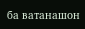ба ватанашон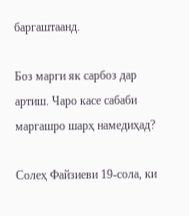баргаштаанд.

Боз марги як сарбоз дар артиш. Чаро касе сабаби маргашро шарҳ намедиҳад?

Солеҳ Файзиеви 19-сола, ки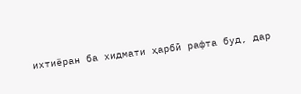ихтиёран ба хидмати ҳарбӣ рафта буд, дар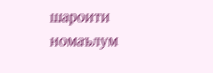шароити номаълум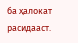ба ҳалокат расидааст.